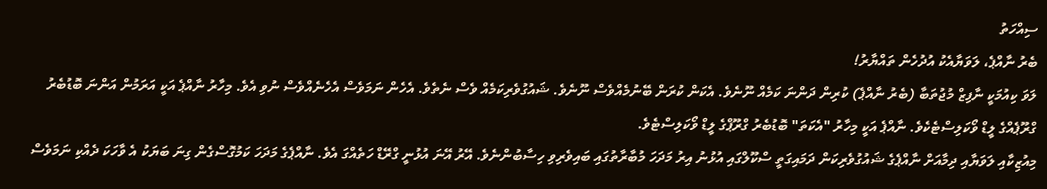ސިއްހަތު
ބެރު ނާއްޕެ، ލަވަޔާއެކު އުދުހެން ތައްޔާރު!
ލަވަ ކިއުމަކީ ނާފިޒް މުޖުތަބާ (ބެރު ނާއްޕެ) ކުރިން ދަންނަ ކަމެއް ނޫނެވެ. އެކަން ކުރަން ބޭނުމެއްވެސް ނޫނެވެ. ޝައުގުވެރިކަމެއް ވެސް ނެތެވެ. އެހެން ނަމަވެސް އެހެނެއްވެސް ނުވި އެވެ. މިހާރު ނާއްޕެ އަކީ އަރަމުން އަންނަ ބޮޑުބެރު ގްރޫޕެއްގެ ލީޑް ވޯކަލިސްޓެކެވެ. ނާއްޕެ އަކީ މިހާރު "އެކަތަ" ބޮޑުބެރު ގްރޫޕްގެ ލީޑް ވޯކަލިސްޓެވެ.
މިއުޒިކާއި ލަވަޔާއި ދިމާއަށް ނާއްޕެގެ ޝައުގުވެރިކަން ދަމައިގަތީ ސްކޫލްގައި އުޅުނު އިރު މަދަހަ މުބާރާތުގައި ބައިވެރިވި ހިސާބުންނެވެ. އޭރު އޭނަ އުޅުނީ ގްރޭޑް ހަތެއްގަ އެވެ. ނާއްޕެގެ މަދަހަ ކަމުގޮސްގެން ގިނަ ބަޔަކު އެ ވާހަކަ ދެއްކި ނަމަވެސް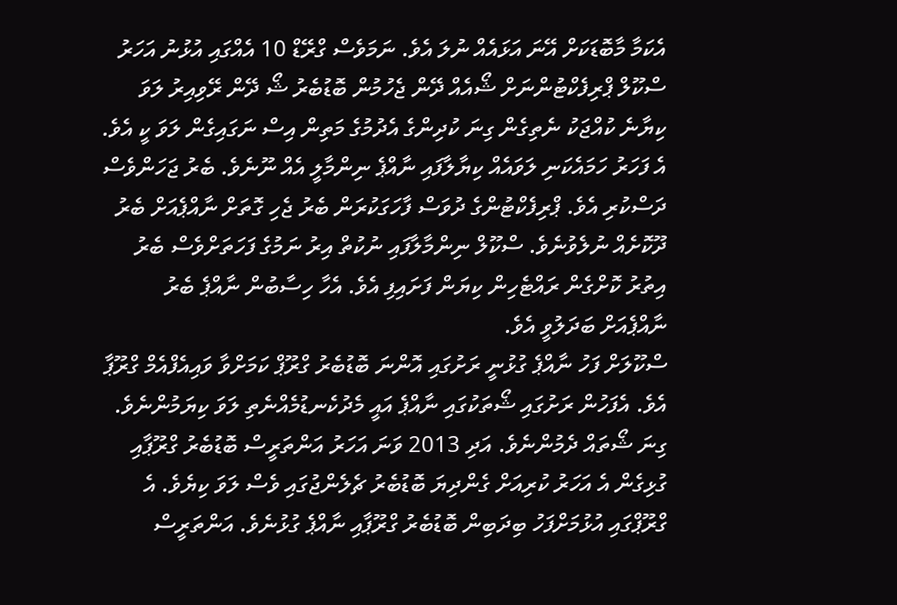އެކަމާ މާބޮޑަކަށް އޭނަ އަޅައެއް ނުލަ އެވެ. ނަމަވެސް ގްރޭޑް 10 އެއްގައި އުޅުނު އަހަރު ސްކޫލް ޕްރިފެކްޓުންނަށް ޝޯއެއް ދޭން ޖެހުމުން ބޮޑުބެރު ޝޯ ދޭން ރޭވިއިރު ލަވަ ކިޔާނެ ކުއްޖަކު ނެތިގެން ގިނަ ކުދިންގެ އެދުމުގެ މަތިން އިސް ނަގައިގެން ލަވަ ކީ އެވެ.
އެ ފަހަރު ހަމައެކަނި ލަވައެއް ކިޔާލާފައި ނާއްޕެ ނިންމާލީ އެއް ނޫނެވެ. ބެރު ޖަހަންވެސް ދަސްކުރި އެވެ. ޕްރިފެކްޓުންގެ ދުވަސް ފާހަގަކުރަން ބެރު ޖެހި ގޮތަށް ނާއްޕެއަށް ބެރު ދޫކޮށެއް ނުލެވުނެވެ. ސްކޫލް ނިންމާލާފައި ނުކުތް އިރު ނަމުގެ ފަހަތަށްވެސް ބެރު އިތުރު ކޮށްގެން ރައްޓެހިން ކިޔަން ފަށައިފި އެވެ. އެހާ ހިސާބުން ނާއްޕެ ބެރު ނާއްޕެއަށް ބަދަލުވީ އެވެ.
ސްކޫލަށް ފަހު ނާއްޕެ ގުޅުނީ ރަށުގައި އޮންނަ ބޮޑުބެރު ގްރޫޕް ކަމަށްވާ ވައިއެފްއެމް ގްރޫޕާ އެވެ. އެފަހުން ރަށުގައި ޝޯތަކުގައި ނާއްޕެ އައީ މެދުކެނޑުމެއްނެތި ލަވަ ކިޔަމުންނެވެ. ގިނަ ޝޯތައް ދެމުންނެވެ. އަދި 2013 ވަނަ އަހަރު އަންތަރީސް ބޮޑުބެރު ގްރޫޕާއި ގުޅިގެން އެ އަހަރު ކުރިއަށް ގެންދިޔަ ބޮޑުބެރު ޗެލެންޖުގައި ވެސް ލަވަ ކިޔެވެ. އެ ގްރޫޕްގައި އުޅުމަށްފަހު ބިދަބިން ބޮޑުބެރު ގްރޫޕާއި ނާއްޕެ ގުޅުނެވެ. އަންތަރީސް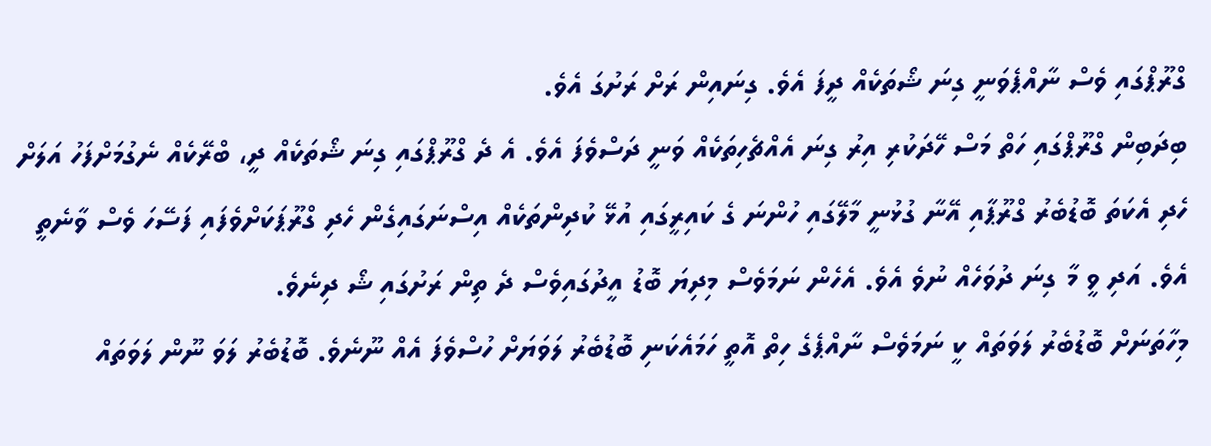ގްރޫޕްގައި ވެސް ނާއްޕެވަނީ ގިނަ ޝޯތަކެއް ދީފަ އެވެ. ގިނައިން ރަށް ރަށުގަ އެވެ.
ބިދަބިން ގްރޫޕްގައި ހަތް މަސް ހޭދަކުރި އިރު ގިނަ އެއްޗެހިތަކެއް ވަނީ ދަސްވެފަ އެވެ. އެ ދެ ގްރޫޕްގައި ގިނަ ޝޯތަކެއް ދީ، ބްރޭކެއް ނެގުމަށްފަހު އަލަށް ހެދި އެކަތަ ބޮޑުބެރު ގްރޫޕާއި އޭނާ ގުޅުނީ މާލޭގައި ހުންނަ ގެ ކައިރީގައި އުޅޭ ކުދިންތަކެއް އިސްނަގައިގެން ހެދި ގްރޫޕަކަށްވެފައި ފަސޭހަ ވެސް ވާނެތީ އެވެ. އަދި ވީ މާ ގިނަ ދުވަހެއް ނުވެ އެވެ. އެހެން ނަމަވެސް މިދިޔަ ބޮޑު އީދުގައިވެސް ދެ ތިން ރަށުގައި ޝޯ ދިނެވެ.
މިހާތަނަށް ބޮޑުބެރު ލަވަތައް ކީ ނަމަވެސް ނާއްޕެގެ ހިތް އޮތީ ހަމައެކަނި ބޮޑުބެރު ލަވަޔަށް ހުސްވެފަ އެއް ނޫނެވެ. ބޮޑުބެރު ލަވަ ނޫން ލަވަތައް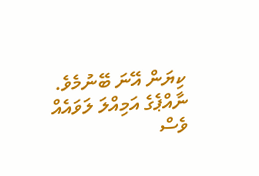ކިޔަން އޭނަ ބޭނުމެވެ. ނާއްޕެގެ އަމިއްލަ ލަވައެއް ވެސް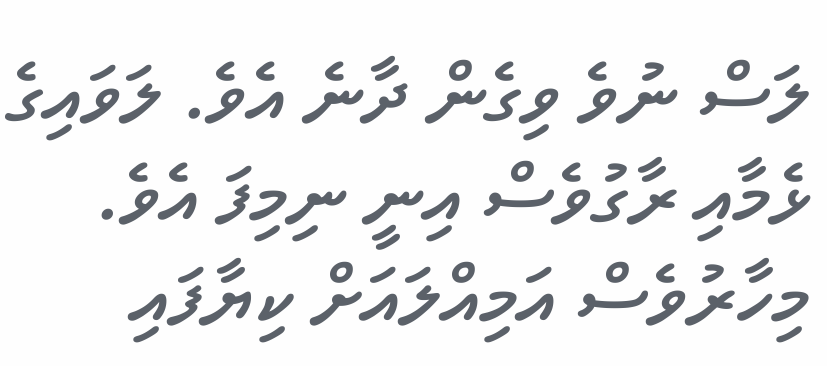ލަސް ނުވެ ވިގެން ދާނެ އެވެ. ލަވައިގެ ޅެމާއި ރާގުވެސް އިނީ ނިމިފަ އެވެ. މިހާރުވެސް އަމިއްލައަށް ކިޔާފައި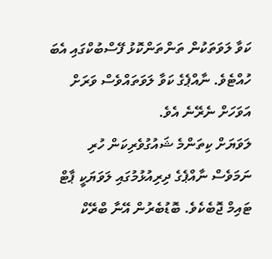ކަވާ ލަވަތަކުން ތަންތަންކޮޅު ފޭސްބުކްގައި އެބަ ހުއްޓެވެ. ނާއްޕެގެ ކަވާ ލަވަތައްވެސް ވަރަށް އަވަހަށް ނެރޭނެ އެވެ.
ލަވަޔަށް ކިތަންމެ ޝައުގުވެރިކަން ހުރި ނަމަވެސް ނާއްޕެގެ ދިރިއުޅުމުގައި ލަވަޔަކީ ޕާޓް ޓައިމް ޖޮބެކެވެ. ބޮޑުބެރުން އޭނާ ބްރޭކް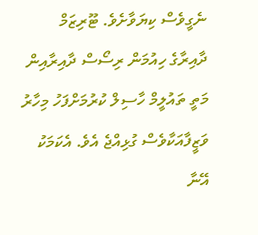ނެގީވެސް ކިޔަވާށެވެ. ޓޫރިޒަމް ދާއިރާގެ ހިއުމަން ރިސޯސް ދާއިރާއިން މަތީ ތައުލީމް ހާސިލް ކުރުމަށްފަހު މިހާރު ވަޒީފާއަކާވެސް ގުޅިއްޖެ އެވެ. އެކަމަކު އޭނާ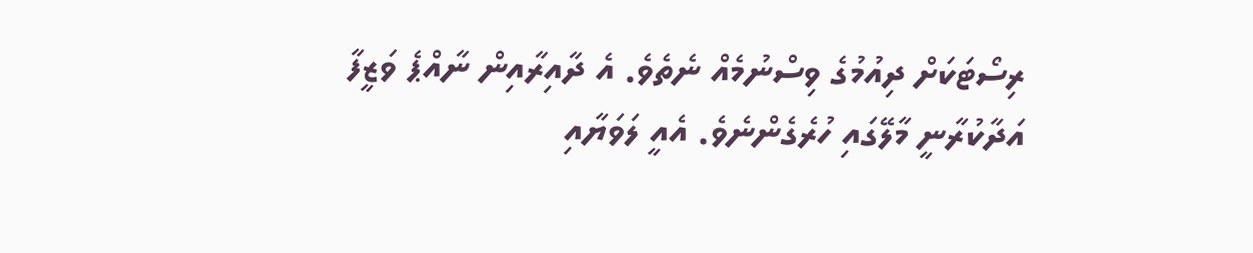ރިސޯޓަކަށް ދިއުމުގެ ވިސްނުމެއް ނެތެވެ. އެ ދާއިރާއިން ނާއްޕެ ވަޒީފާ އަދާކުރާނީ މާލޭގައި ހުރެގެންނެވެ. އެއީ ލަވަޔާއި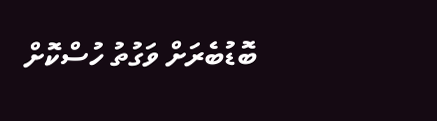ބޮޑުބެރަށް ވަގުތު ހުސްކޮށް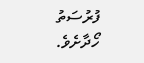ފުރުސަތު ހޯދާށެވެ.